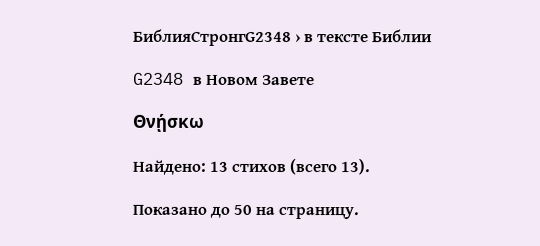БиблияСтронгG2348 › в тексте Библии

G2348 в Новом Завете

Θνῄσκω

Найдено: 13 стихов (всего 13).

Показано до 50 на страницу.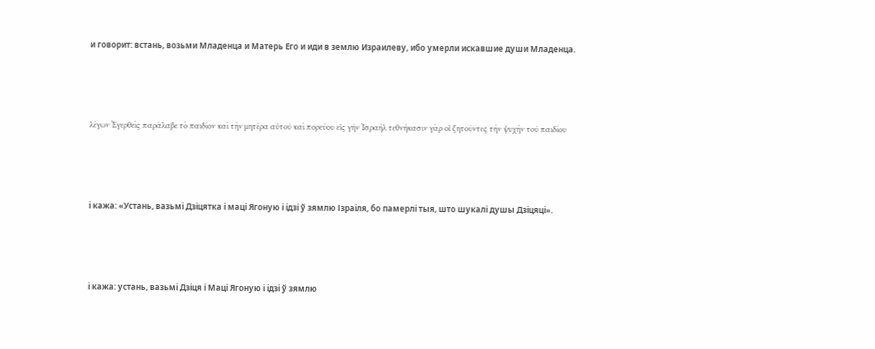и говорит: встань, возьми Младенца и Матерь Его и иди в землю Израилеву, ибо умерли искавшие души Младенца.



λέγων Ἐγερθεὶς παράλαβε τὸ παιδίον καὶ τὴν μητέρα αὐτοῦ καὶ πορεύου εἰς γῆν Ἰσραήλ τεθνήκασιν γὰρ οἱ ζητοῦντες τὴν ψυχὴν τοῦ παιδίου



і кажа: «Устань, вазьмі Дзіцятка і маці Ягоную і ідзі ў зямлю Ізраіля, бо памерлі тыя, што шукалі душы Дзіцяці».



і кажа: устань, вазьмі Дзіця і Маці Ягоную і ідзі ў зямлю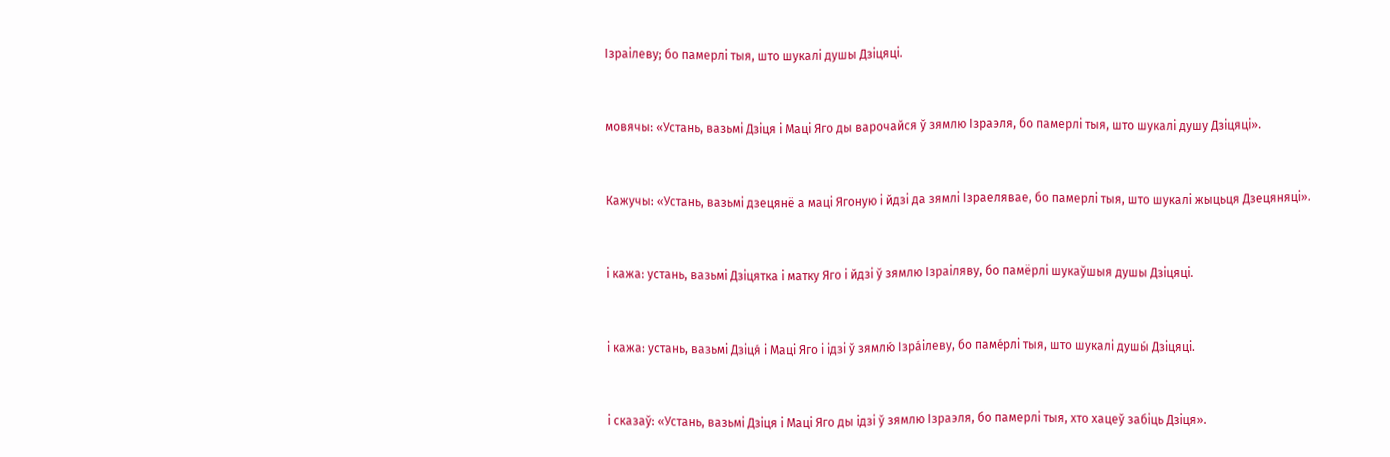Ізраілеву; бо памерлі тыя, што шукалі душы Дзіцяці.



мовячы: «Устань, вазьмі Дзіця і Маці Яго ды варочайся ў зямлю Ізраэля, бо памерлі тыя, што шукалі душу Дзіцяці».



Кажучы: «Устань, вазьмі дзецянё а маці Ягоную і йдзі да зямлі Ізраелявае, бо памерлі тыя, што шукалі жыцьця Дзецяняці».



і кажа: устань, вазьмі Дзіцятка і матку Яго і йдзі ў зямлю Ізраіляву, бо памёрлі шукаўшыя душы Дзіцяці.



і кажа: устань, вазьмі Дзіця́ і Маці Яго і ідзі ў зямлю́ Ізра́ілеву, бо паме́рлі тыя, што шукалі душы́ Дзіцяці.



і сказаў: «Устань, вазьмі Дзіця і Маці Яго ды ідзі ў зямлю Ізраэля, бо памерлі тыя, хто хацеў забіць Дзіця».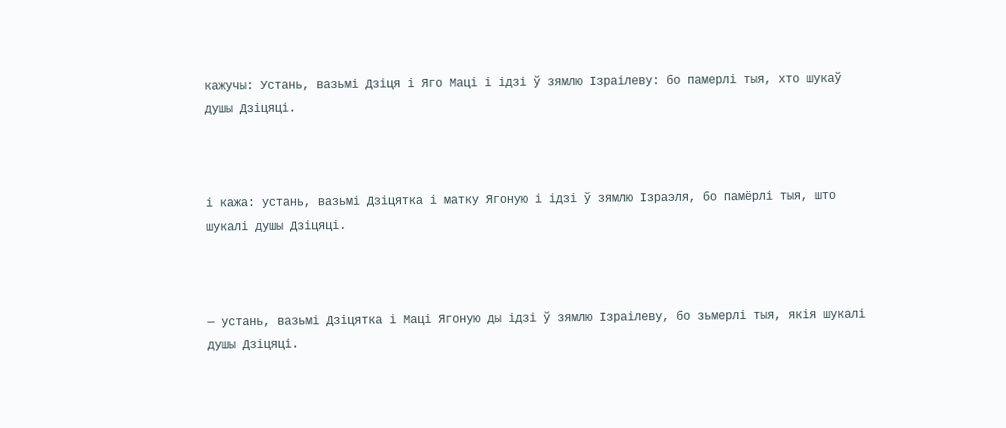кажучы: Устань, вазьмі Дзіця і Яго Маці і ідзі ў зямлю Ізраілеву: бо памерлі тыя, хто шукаў душы Дзіцяці.



і кажа: устань, вазьмі Дзіцятка і матку Ягоную і ідзі ў зямлю Ізраэля, бо памёрлі тыя, што шукалі душы Дзіцяці.



— устань, вазьмі Дзіцятка і Маці Ягоную ды ідзі ў зямлю Ізраілеву, бо зьмерлі тыя, якія шукалі душы Дзіцяці.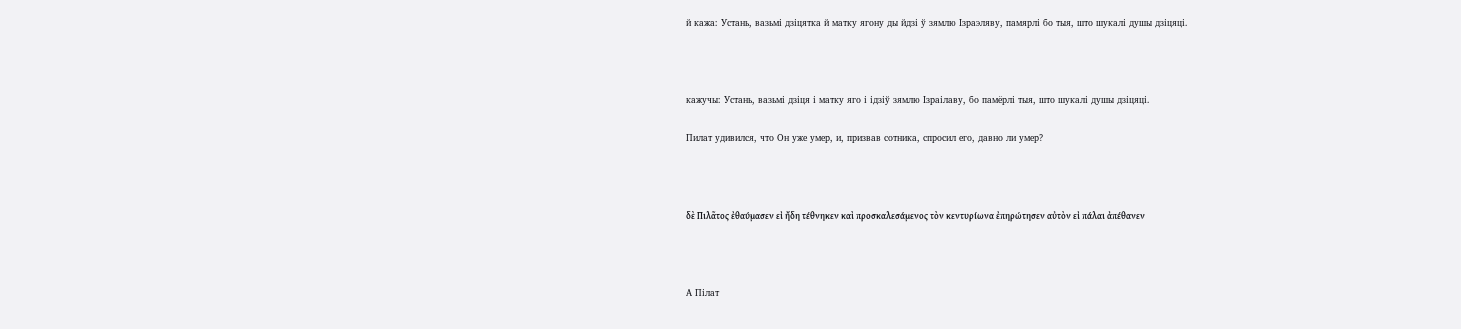й кажа: Устань, вазьмі дзіцятка й матку ягону ды йдзі ў зямлю Ізраэляву, памярлі бо тыя, што шукалі душы дзіцяці.



кажучы: Устань, вазьмі дзіця і матку яго і ідзіў зямлю Ізраілаву, бо памёрлі тыя, што шукалі душы дзіцяці.

Пилат удивился, что Он уже умер, и, призвав сотника, спросил его, давно ли умер?



δὲ Πιλᾶτος ἐθαύμασεν εἰ ἤδη τέθνηκεν καὶ προσκαλεσάμενος τὸν κεντυρίωνα ἐπηρώτησεν αὐτὸν εἰ πάλαι ἀπέθανεν



А Пілат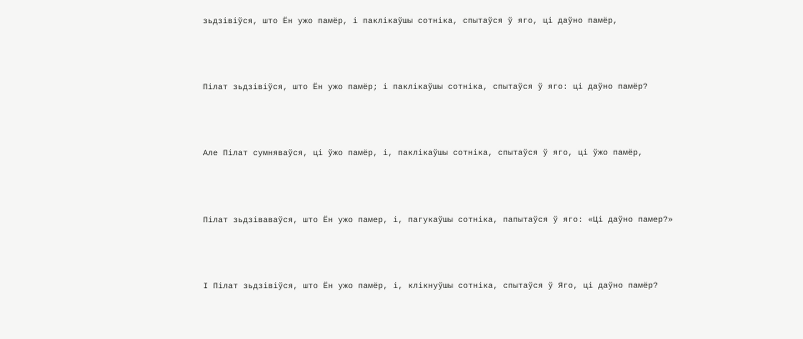зьдзівіўся, што Ён ужо памёр, і паклікаўшы сотніка, спытаўся ў яго, ці даўно памёр,



Пілат зьдзівіўся, што Ён ужо памёр; і паклікаўшы сотніка, спытаўся ў яго: ці даўно памёр?



Але Пілат сумняваўся, ці ўжо памёр, і, паклікаўшы сотніка, спытаўся ў яго, ці ўжо памёр,



Пілат зьдзіваваўся, што Ён ужо памер, і, пагукаўшы сотніка, папытаўся ў яго: «Ці даўно памер?»



І Пілат зьдзівіўся, што Ён ужо памёр, і, клікнуўшы сотніка, спытаўся ў Яго, ці даўно памёр?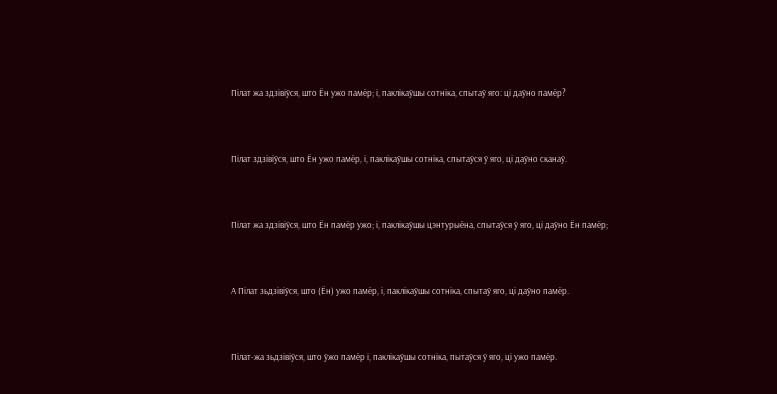Пілат жа здзівіўся, што Ён ужо памёр; і, паклікаўшы сотніка, спытаў яго: ці даўно памёр?



Пілат здзівіўся, што Ён ужо памёр, і, паклікаўшы сотніка, спытаўся ў яго, ці даўно сканаў.



Пілат жа здзівіўся, што Ён памёр ужо; і, паклікаўшы цэнтурыёна, спытаўся ў яго, ці даўно Ён памёр;



А Пілат зьдзівіўся, што (Ён) ужо памёр, і, паклікаўшы сотніка, спытаў яго, ці даўно памёр.



Пілат-жа зьдзівіўся, што ўжо памёр і, паклікаўшы сотніка, пытаўся ў яго, ці ужо памёр.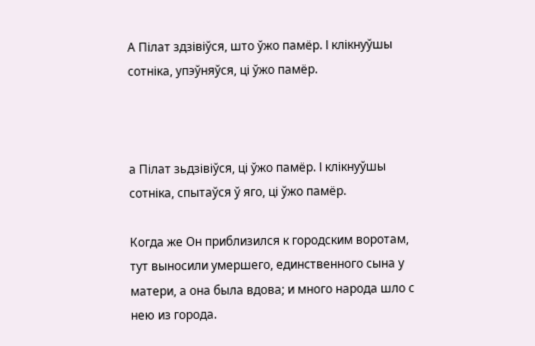А Пілат здзівіўся, што ўжо памёр. І клікнуўшы сотніка, упэўняўся, ці ўжо памёр.



а Пілат зьдзівіўся, ці ўжо памёр. І клікнуўшы сотніка, спытаўся ў яго, ці ўжо памёр.

Когда же Он приблизился к городским воротам, тут выносили умершего, единственного сына у матери, а она была вдова; и много народа шло с нею из города.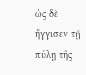ὡς δὲ ἤγγισεν τῇ πύλῃ τῆς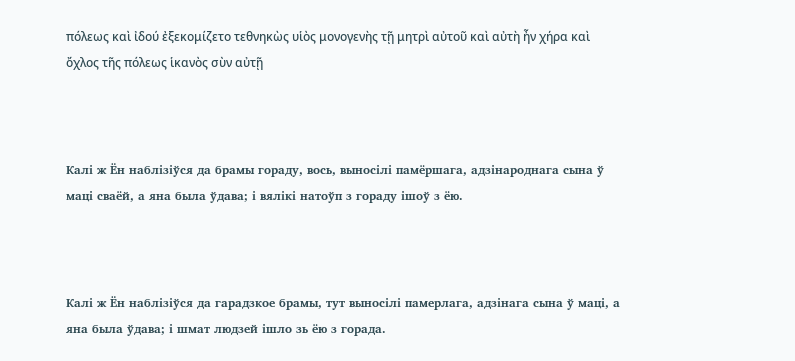πόλεως καὶ ἰδού ἐξεκομίζετο τεθνηκὼς υἱὸς μονογενὴς τῇ μητρὶ αὐτοῦ καὶ αὐτὴ ἦν χήρα καὶ ὄχλος τῆς πόλεως ἱκανὸς σὺν αὐτῇ



Калі ж Ён наблізіўся да брамы гораду, вось, выносілі памёршага, адзінароднага сына ў маці сваёй, а яна была ўдава; і вялікі натоўп з гораду ішоў з ёю.



Калі ж Ён наблізіўся да гарадзкое брамы, тут выносілі памерлага, адзінага сына ў маці, а яна была ўдава; і шмат людзей ішло зь ёю з горада.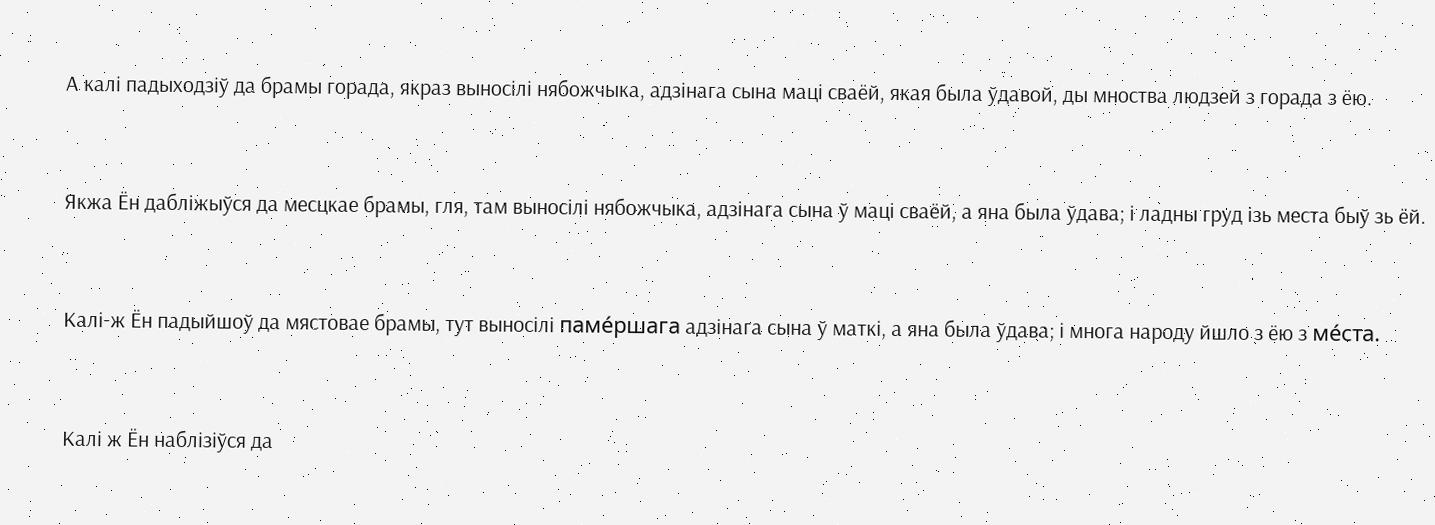А калі падыходзіў да брамы горада, якраз выносілі нябожчыка, адзінага сына маці сваёй, якая была ўдавой, ды мноства людзей з горада з ёю.



Якжа Ён дабліжыўся да месцкае брамы, гля, там выносілі нябожчыка, адзінага сына ў маці сваёй, а яна была ўдава; і ладны груд ізь места быў зь ёй.



Калі-ж Ён падыйшоў да мястовае брамы, тут выносілі паме́ршага адзінага сына ў маткі, а яна была ўдава; і многа народу йшло з ёю з ме́ста.



Калі ж Ён наблізіўся да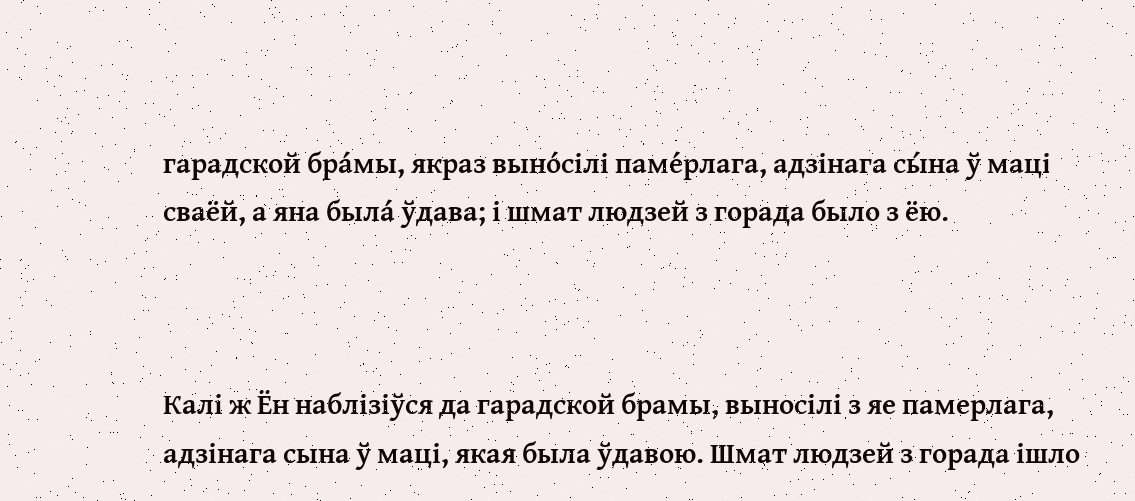гарадской бра́мы, якраз выно́сілі паме́рлага, адзінага сы́на ў маці сваёй, а яна была́ ўдава; і шмат людзей з горада было з ёю.



Калі ж Ён наблізіўся да гарадской брамы, выносілі з яе памерлага, адзінага сына ў маці, якая была ўдавою. Шмат людзей з горада ішло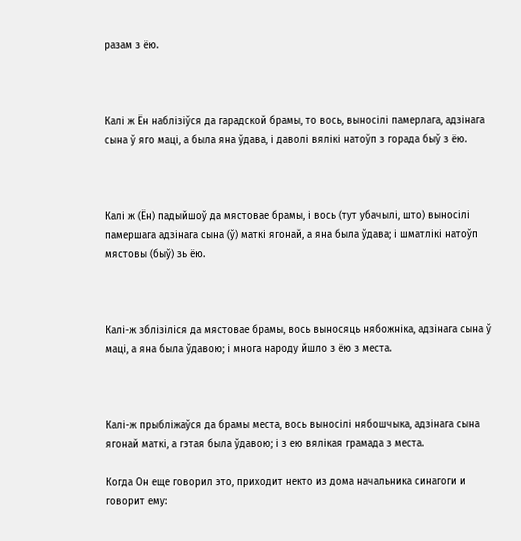разам з ёю.



Калі ж Ён наблізіўся да гарадской брамы, то вось, выносілі памерлага, адзінага сына ў яго маці, а была яна ўдава, і даволі вялікі натоўп з горада быў з ёю.



Калі ж (Ён) падыйшоў да мястовае брамы, і вось (тут убачылі, што) выносілі памершага адзінага сына (ў) маткі ягонай, а яна была ўдава; і шматлікі натоўп мястовы (быў) зь ёю.



Калі-ж зблізіліся да мястовае брамы, вось выносяць нябожніка, адзінага сына ў маці, а яна была ўдавою; і многа народу йшло з ёю з места.



Калі-ж прыбліжаўся да брамы места, вось выносілі нябошчыка, адзінага сына ягонай маткі, а гэтая была ўдавою; і з ею вялікая грамада з места.

Когда Он еще говорил это, приходит некто из дома начальника синагоги и говорит ему: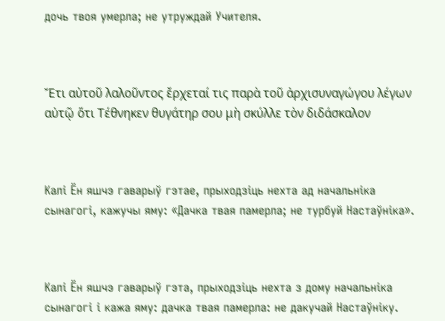дочь твоя умерла; не утруждай Учителя.



Ἔτι αὐτοῦ λαλοῦντος ἔρχεταί τις παρὰ τοῦ ἀρχισυναγώγου λέγων αὐτῷ ὅτι Τέθνηκεν θυγάτηρ σου μὴ σκύλλε τὸν διδάσκαλον



Калі Ён яшчэ гаварыў гэтае, прыходзіць нехта ад начальніка сынагогі, кажучы яму: «Дачка твая памерла; не турбуй Настаўніка».



Калі Ён яшчэ гаварыў гэта, прыходзіць нехта з дому начальніка сынагогі і кажа яму: дачка твая памерла: не дакучай Настаўніку.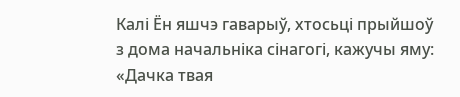Калі Ён яшчэ гаварыў, хтосьці прыйшоў з дома начальніка сінагогі, кажучы яму: «Дачка твая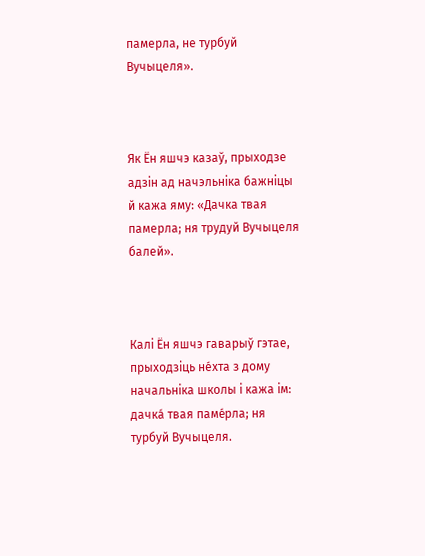памерла, не турбуй Вучыцеля».



Як Ён яшчэ казаў, прыходзе адзін ад начэльніка бажніцы й кажа яму: «Дачка твая памерла; ня трудуй Вучыцеля балей».



Калі Ён яшчэ гаварыў гэтае, прыходзіць не́хта з дому начальніка школы і кажа ім: дачка́ твая паме́рла; ня турбуй Вучыцеля.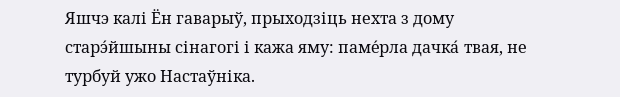Яшчэ калі Ён гаварыў, прыходзіць нехта з дому старэ́йшыны сінагогі і кажа яму: паме́рла дачка́ твая, не турбуй ужо Настаўніка.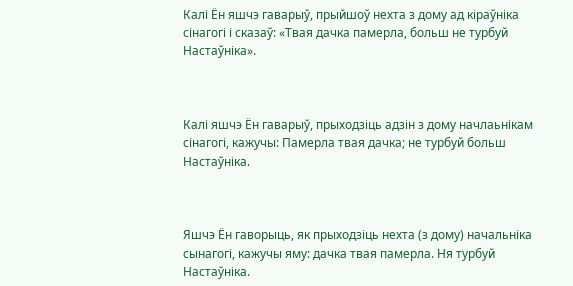Калі Ён яшчэ гаварыў, прыйшоў нехта з дому ад кіраўніка сінагогі і сказаў: «Твая дачка памерла, больш не турбуй Настаўніка».



Калі яшчэ Ён гаварыў, прыходзіць адзін з дому начлаьнікам сінагогі, кажучы: Памерла твая дачка; не турбуй больш Настаўніка.



Яшчэ Ён гаворыць, як прыходзіць нехта (з дому) начальніка сынагогі, кажучы яму: дачка твая памерла. Ня турбуй Настаўніка.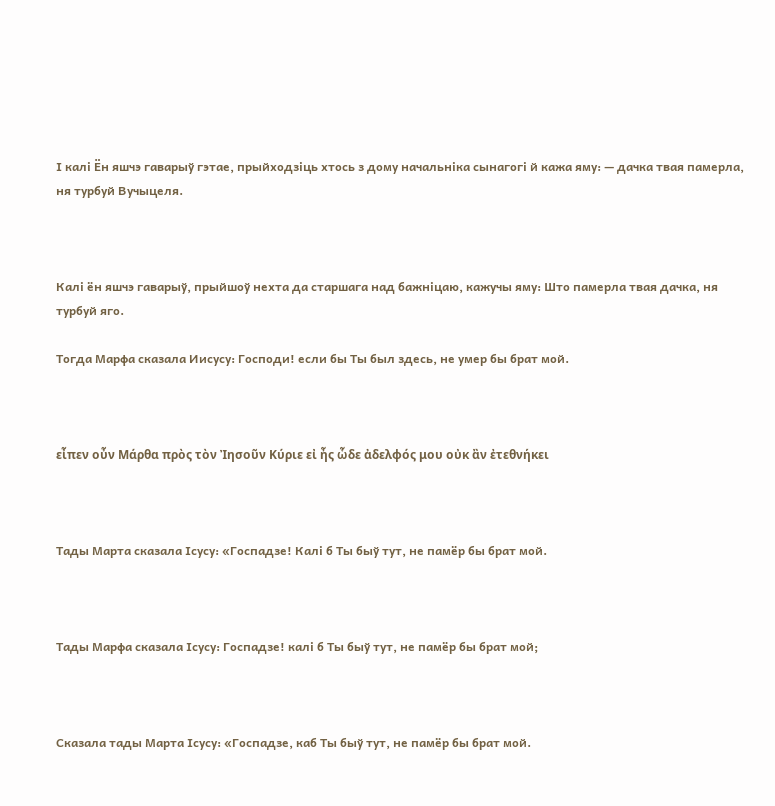І калі Ён яшчэ гаварыў гэтае, прыйходзіць хтось з дому начальніка сынагогі й кажа яму: — дачка твая памерла, ня турбуй Вучыцеля.



Калі ён яшчэ гаварыў, прыйшоў нехта да старшага над бажніцаю, кажучы яму: Што памерла твая дачка, ня турбуй яго.

Тогда Марфа сказала Иисусу: Господи! если бы Ты был здесь, не умер бы брат мой.



εἶπεν οὖν Μάρθα πρὸς τὸν Ἰησοῦν Κύριε εἰ ἦς ὧδε ἀδελφός μου οὐκ ἂν ἐτεθνήκει



Тады Марта сказала Ісусу: «Госпадзе! Калі б Ты быў тут, не памёр бы брат мой.



Тады Марфа сказала Ісусу: Госпадзе! калі б Ты быў тут, не памёр бы брат мой;



Сказала тады Марта Ісусу: «Госпадзе, каб Ты быў тут, не памёр бы брат мой.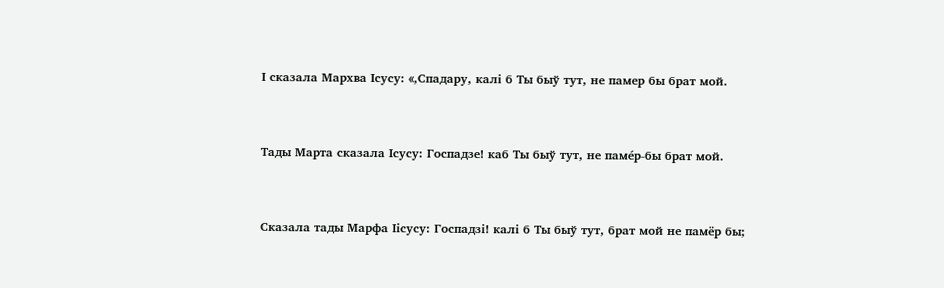І сказала Мархва Ісусу: «,Спадару, калі б Ты быў тут, не памер бы брат мой.



Тады Марта сказала Ісусу: Госпадзе! каб Ты быў тут, не паме́р-бы брат мой.



Сказала тады Марфа Іісусу: Госпадзі! калі б Ты быў тут, брат мой не памёр бы;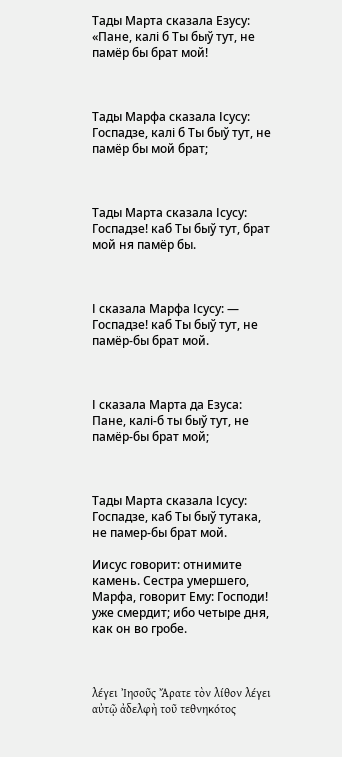Тады Марта сказала Езусу: «Пане, калі б Ты быў тут, не памёр бы брат мой!



Тады Марфа сказала Ісусу: Госпадзе, калі б Ты быў тут, не памёр бы мой брат;



Тады Марта сказала Ісусу: Госпадзе! каб Ты быў тут, брат мой ня памёр бы.



І сказала Марфа Ісусу: — Госпадзе! каб Ты быў тут, не памёр-бы брат мой.



І сказала Марта да Езуса: Пане, калі-б ты быў тут, не памёр-бы брат мой;



Тады Марта сказала Ісусу: Госпадзе, каб Ты быў тутака, не памер-бы брат мой.

Иисус говорит: отнимите камень. Сестра умершего, Марфа, говорит Ему: Господи! уже смердит; ибо четыре дня, как он во гробе.



λέγει Ἰησοῦς Ἄρατε τὸν λίθον λέγει αὐτῷ ἀδελφὴ τοῦ τεθνηκότος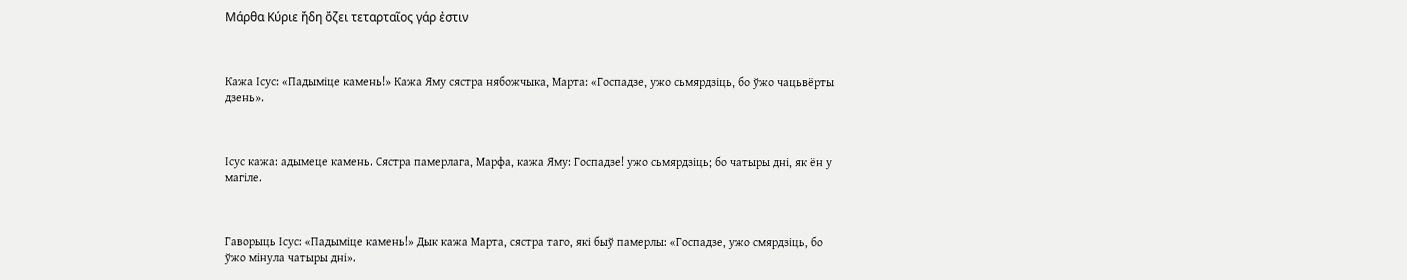Μάρθα Κύριε ἤδη ὄζει τεταρταῖος γάρ ἐστιν



Кажа Ісус: «Падыміце камень!» Кажа Яму сястра нябожчыка, Марта: «Госпадзе, ужо сьмярдзіць, бо ўжо чацьвёрты дзень».



Ісус кажа: адымеце камень. Сястра памерлага, Марфа, кажа Яму: Госпадзе! ужо сьмярдзіць; бо чатыры дні, як ён у магіле.



Гаворыць Ісус: «Падыміце камень!» Дык кажа Марта, сястра таго, які быў памерлы: «Госпадзе, ужо смярдзіць, бо ўжо мінула чатыры дні».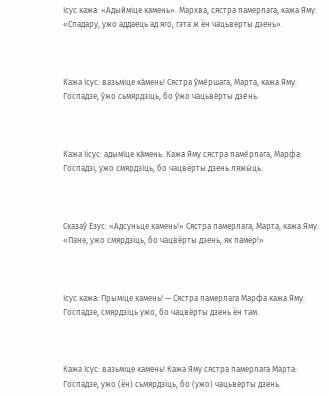Ісус кажа: «Адыйміце камень». Мархва, сястра памерлага, кажа Яму: «Спадару, ужо аддаець ад яго, гэта ж ён чацьверты дзень».



Кажа Ісус: вазьміце ка́мень! Сястра ўме́ршага, Марта, кажа Яму: Госпадзе, ўжо сьмярдзіць, бо ўжо чацьве́рты дзе́нь.



Кажа Іісус: адымíце ка́мень. Кажа Яму сястра паме́рлага, Марфа: Госпадзі, ужо смярдзíць, бо чацвёрты дзень ляжы́ць.



Сказаў Езус: «Адсуньце камень!» Сястра памерлага, Марта, кажа Яму: «Пане, ужо смярдзіць, бо чацвёрты дзень, як памёр!»



Ісус кажа: Прыміце камень! — Сястра памерлага Марфа кажа Яму: Госпадзе, смярдзіць ужо, бо чацвёрты дзень ён там.



Кажа Ісус: вазьміце камень! Кажа Яму сястра памерлага Марта: Госпадзе, ужо (ён) сьмярдзіць, бо (ужо) чацьверты дзень.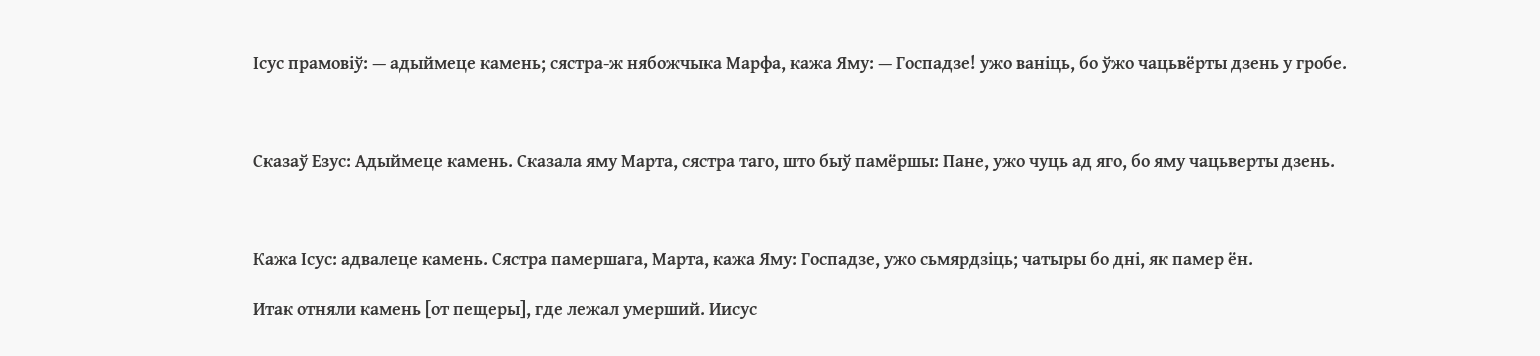Ісус прамовіў: — адыймеце камень; сястра-ж нябожчыка Марфа, кажа Яму: — Госпадзе! ужо ваніць, бо ўжо чацьвёрты дзень у гробе.



Сказаў Езус: Адыймеце камень. Сказала яму Марта, сястра таго, што быў памёршы: Пане, ужо чуць ад яго, бо яму чацьверты дзень.



Кажа Ісус: адвалеце камень. Сястра памершага, Марта, кажа Яму: Госпадзе, ужо сьмярдзіць; чатыры бо дні, як памер ён.

Итак отняли камень [от пещеры], где лежал умерший. Иисус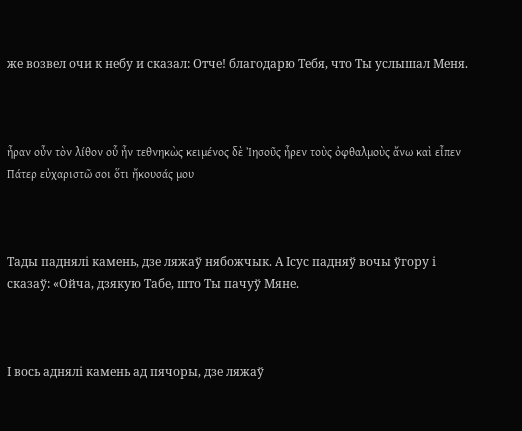же возвел очи к небу и сказал: Отче! благодарю Тебя, что Ты услышал Меня.



ἦραν οὖν τὸν λίθον οὗ ἦν τεθνηκὼς κειμένος δὲ Ἰησοῦς ἦρεν τοὺς ὀφθαλμοὺς ἄνω καὶ εἶπεν Πάτερ εὐχαριστῶ σοι ὅτι ἤκουσάς μου



Тады паднялі камень, дзе ляжаў нябожчык. А Ісус падняў вочы ўгору і сказаў: «Ойча, дзякую Табе, што Ты пачуў Мяне.



І вось аднялі камень ад пячоры, дзе ляжаў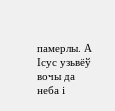памерлы. А Ісус узьвёў вочы да неба і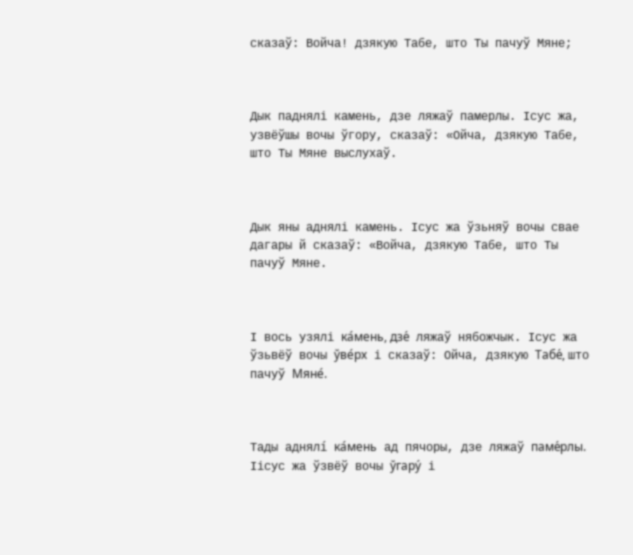сказаў: Войча! дзякую Табе, што Ты пачуў Мяне;



Дык паднялі камень, дзе ляжаў памерлы. Ісус жа, узвёўшы вочы ўгору, сказаў: «Ойча, дзякую Табе, што Ты Мяне выслухаў.



Дык яны аднялі камень. Ісус жа ўзьняў вочы свае дагары й сказаў: «Войча, дзякую Табе, што Ты пачуў Мяне.



І вось узялі ка́мень, дзе́ ляжаў нябожчык. Ісус жа ўзьвёў вочы ўве́рх і сказаў: Ойча, дзякую Табе́, што пачуў Мяне́.



Тады аднялí ка́мень ад пячоры, дзе ляжаў паме́рлы. Іісус жа ўзвёў вочы ўгару́ і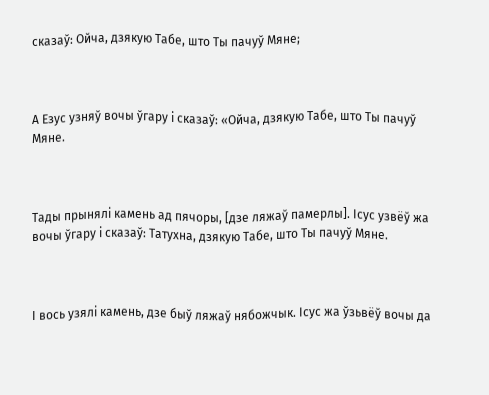сказаў: Ойча, дзякую Табе, што Ты пачуў Мяне;



А Езус узняў вочы ўгару і сказаў: «Ойча, дзякую Табе, што Ты пачуў Мяне.



Тады прынялі камень ад пячоры, [дзе ляжаў памерлы]. Ісус узвёў жа вочы ўгару і сказаў: Татухна, дзякую Табе, што Ты пачуў Мяне.



І вось узялі камень, дзе быў ляжаў нябожчык. Ісус жа ўзьвёў вочы да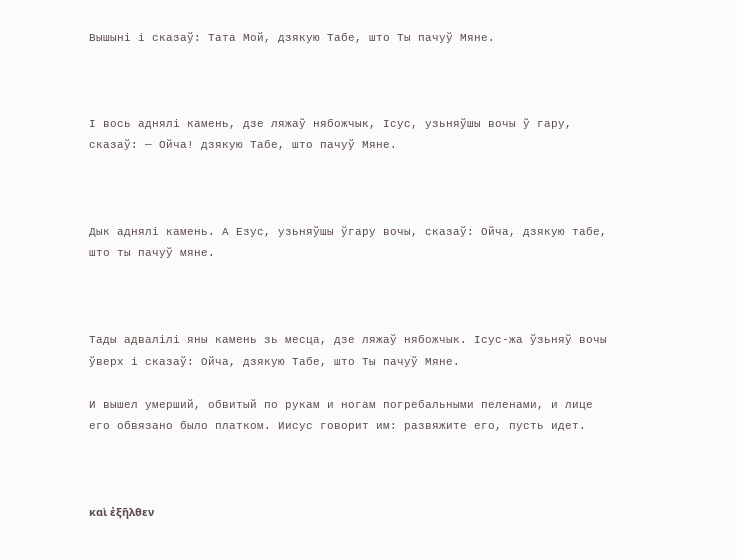Вышыні і сказаў: Тата Мой, дзякую Табе, што Ты пачуў Мяне.



І вось аднялі камень, дзе ляжаў нябожчык, Ісус, узьняўшы вочы ў гару, сказаў: — Ойча! дзякую Табе, што пачуў Мяне.



Дык аднялі камень. А Езус, узьняўшы ўгару вочы, сказаў: Ойча, дзякую табе, што ты пачуў мяне.



Тады адвалілі яны камень зь месца, дзе ляжаў нябожчык. Ісус-жа ўзьняў вочы ўверх і сказаў: Ойча, дзякую Табе, што Ты пачуў Мяне.

И вышел умерший, обвитый по рукам и ногам погребальными пеленами, и лице его обвязано было платком. Иисус говорит им: развяжите его, пусть идет.



καὶ ἐξῆλθεν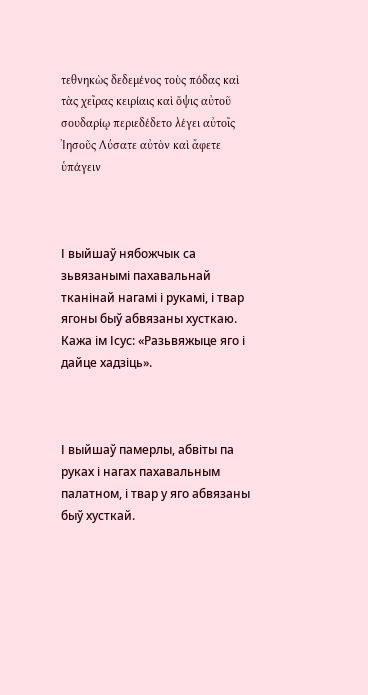τεθνηκὼς δεδεμένος τοὺς πόδας καὶ τὰς χεῖρας κειρίαις καὶ ὄψις αὐτοῦ σουδαρίῳ περιεδέδετο λέγει αὐτοῖς Ἰησοῦς Λύσατε αὐτὸν καὶ ἄφετε ὑπάγειν



І выйшаў нябожчык са зьвязанымі пахавальнай тканінай нагамі і рукамі, і твар ягоны быў абвязаны хусткаю. Кажа ім Ісус: «Разьвяжыце яго і дайце хадзіць».



І выйшаў памерлы, абвіты па руках і нагах пахавальным палатном, і твар у яго абвязаны быў хусткай.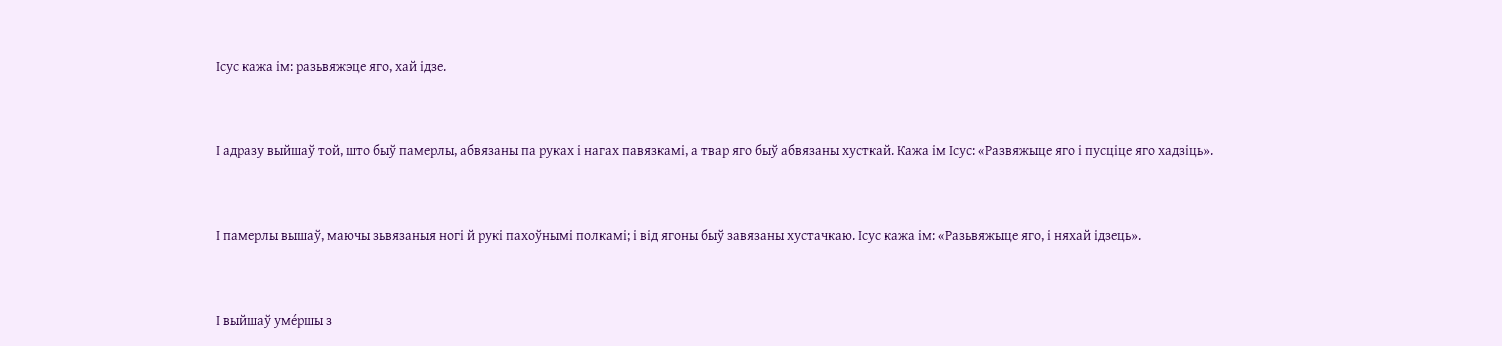Ісус кажа ім: разьвяжэце яго, хай ідзе.



І адразу выйшаў той, што быў памерлы, абвязаны па руках і нагах павязкамі, а твар яго быў абвязаны хусткай. Кажа ім Ісус: «Развяжыце яго і пусціце яго хадзіць».



І памерлы вышаў, маючы зьвязаныя ногі й рукі пахоўнымі полкамі; і від ягоны быў завязаны хустачкаю. Ісус кажа ім: «Разьвяжыце яго, і няхай ідзець».



І выйшаў уме́ршы з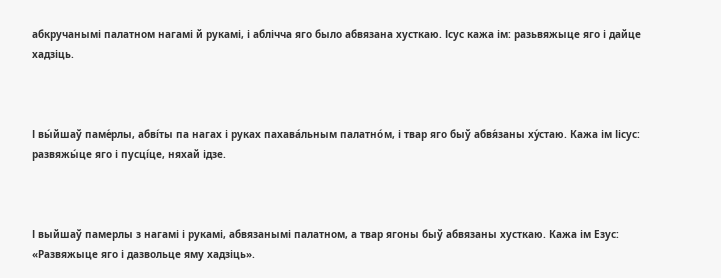абкручанымі палатном нагамі й рукамі, і аблічча яго было абвязана хусткаю. Ісус кажа ім: разьвяжыце яго і дайце хадзіць.



І вы́йшаў паме́рлы, абвíты па нагах і руках пахава́льным палатно́м, і твар яго быў абвя́заны ху́стаю. Кажа ім Іісус: развяжы́це яго і пусцíце, няхай ідзе.



І выйшаў памерлы з нагамі і рукамі, абвязанымі палатном, а твар ягоны быў абвязаны хусткаю. Кажа ім Езус: «Развяжыце яго і дазвольце яму хадзіць».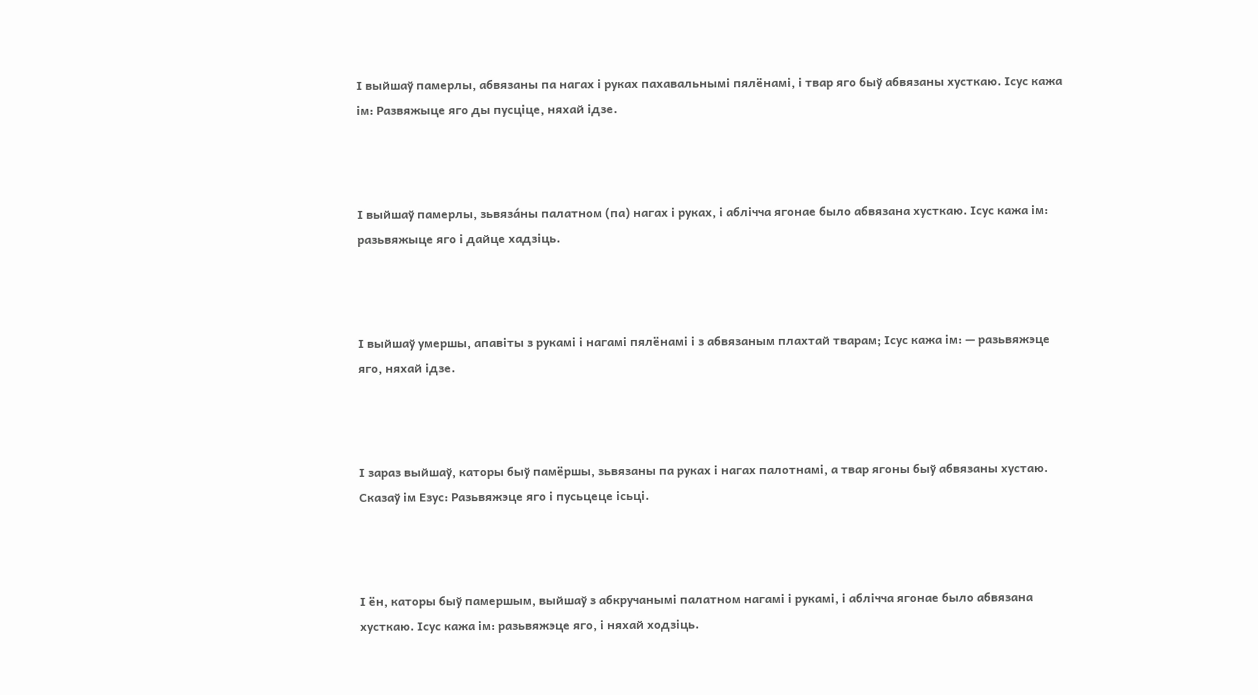І выйшаў памерлы, абвязаны па нагах і руках пахавальнымі пялёнамі, і твар яго быў абвязаны хусткаю. Ісус кажа ім: Развяжыце яго ды пусціце, няхай ідзе.



І выйшаў памерлы, зьвяза́ны палатном (па) нагах і руках, і аблічча ягонае было абвязана хусткаю. Ісус кажа ім: разьвяжыце яго і дайце хадзіць.



І выйшаў умершы, апавіты з рукамі і нагамі пялёнамі і з абвязаным плахтай тварам; Ісус кажа ім: — разьвяжэце яго, няхай ідзе.



І зараз выйшаў, каторы быў памёршы, зьвязаны па руках і нагах палотнамі, а твар ягоны быў абвязаны хустаю. Сказаў ім Езус: Разьвяжэце яго і пусьцеце ісьці.



І ён, каторы быў памершым, выйшаў з абкручанымі палатном нагамі і рукамі, і аблічча ягонае было абвязана хусткаю. Ісус кажа ім: разьвяжэце яго, і няхай ходзіць.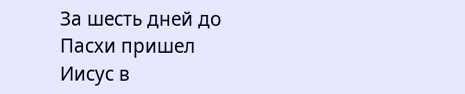За шесть дней до Пасхи пришел Иисус в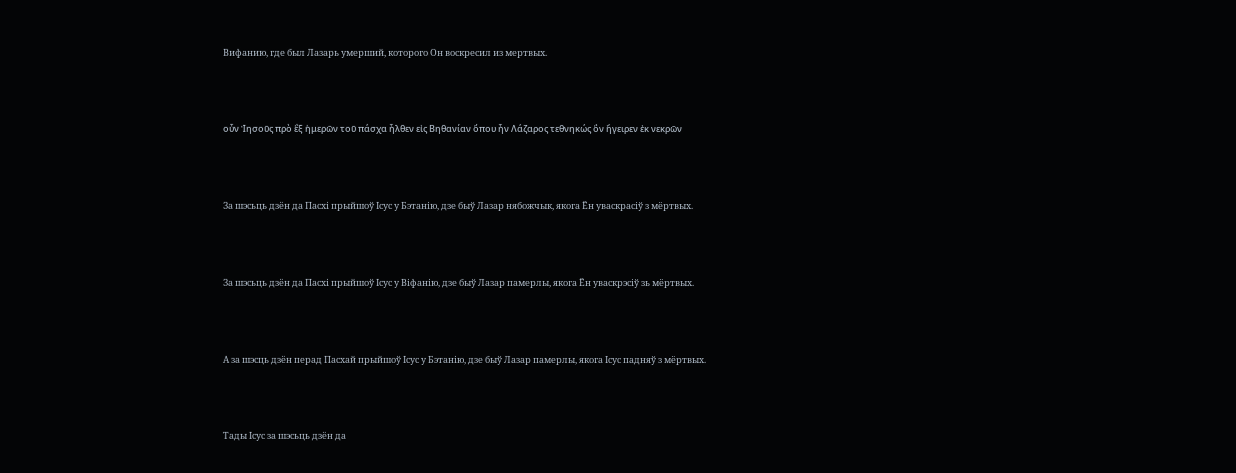Вифанию, где был Лазарь умерший, которого Он воскресил из мертвых.



οὖν Ἰησοῦς πρὸ ἓξ ἡμερῶν τοῦ πάσχα ἦλθεν εἰς Βηθανίαν ὅπου ἦν Λάζαρος τεθνηκώς ὃν ἤγειρεν ἐκ νεκρῶν



За шэсьць дзён да Пасхі прыйшоў Ісус у Бэтанію, дзе быў Лазар нябожчык, якога Ён уваскрасіў з мёртвых.



За шэсьць дзён да Пасхі прыйшоў Ісус у Віфанію, дзе быў Лазар памерлы, якога Ён уваскрэсіў зь мёртвых.



А за шэсць дзён перад Пасхай прыйшоў Ісус у Бэтанію, дзе быў Лазар памерлы, якога Ісус падняў з мёртвых.



Тады Ісус за шэсьць дзён да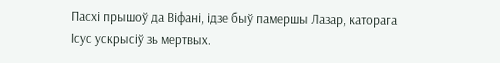Пасхі прышоў да Віфані, ідзе быў памершы Лазар, каторага Ісус ускрысіў зь мертвых.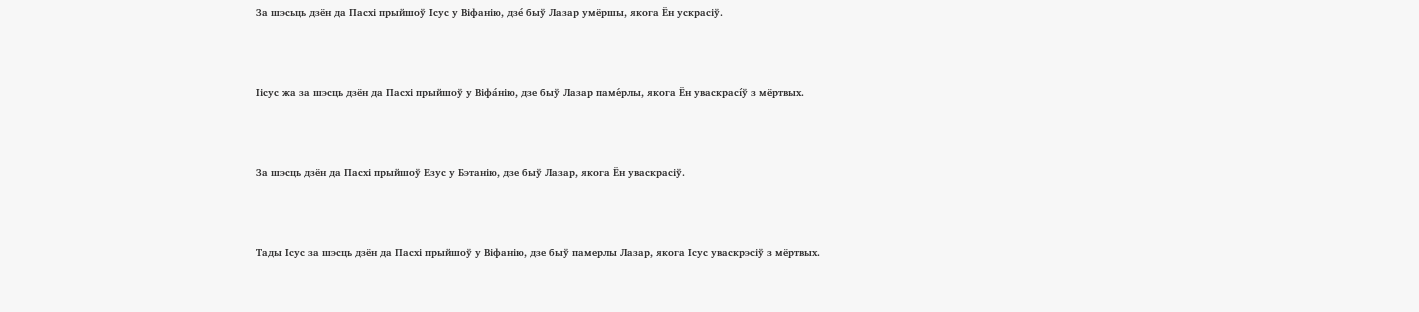За шэсьць дзён да Пасхі прыйшоў Ісус у Віфанію, дзе́ быў Лазар умёршы, якога Ён ускрасіў.



Іісус жа за шэсць дзён да Пасхі прыйшоў у Віфа́нію, дзе быў Лазар паме́рлы, якога Ён уваскрасíў з мёртвых.



За шэсць дзён да Пасхі прыйшоў Езус у Бэтанію, дзе быў Лазар, якога Ён уваскрасіў.



Тады Ісус за шэсць дзён да Пасхі прыйшоў у Віфанію, дзе быў памерлы Лазар, якога Ісус уваскрэсіў з мёртвых.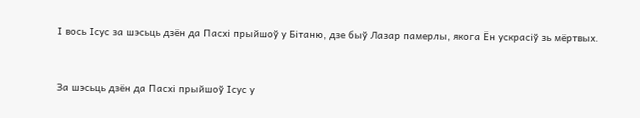І вось Ісус за шэсьць дзён да Пасхі прыйшоў у Бітаню, дзе быў Лазар памерлы, якога Ён ускрасіў зь мёртвых.



За шэсьць дзён да Пасхі прыйшоў Ісус у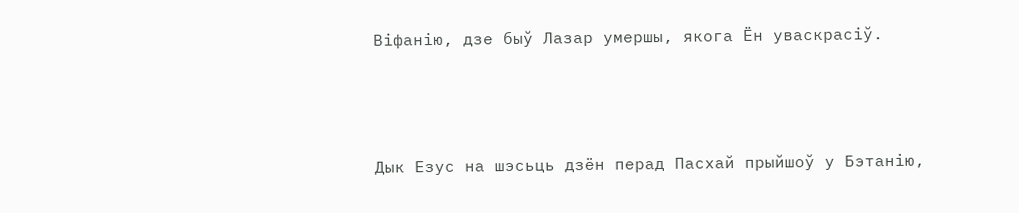Віфанію, дзе быў Лазар умершы, якога Ён уваскрасіў.



Дык Езус на шэсьць дзён перад Пасхай прыйшоў у Бэтанію,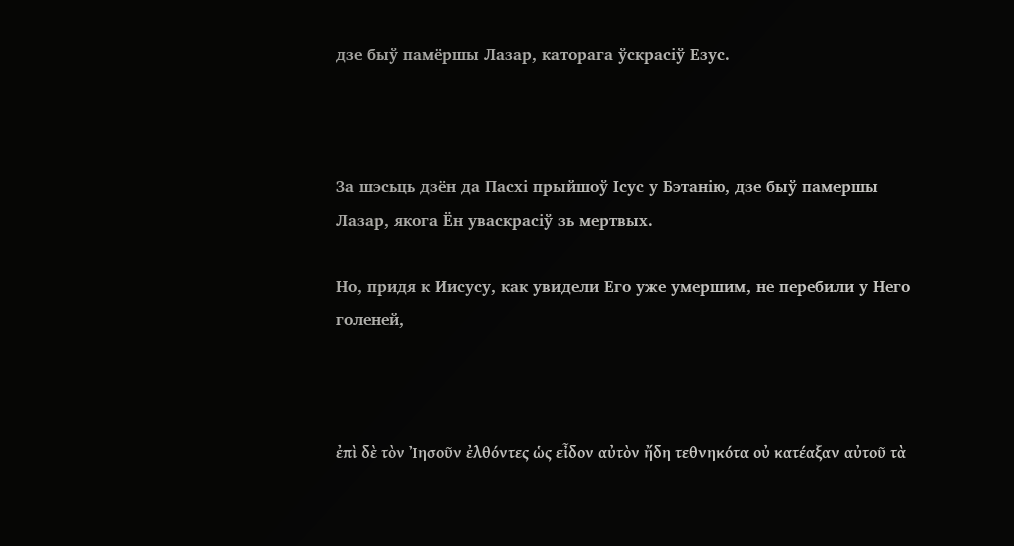дзе быў памёршы Лазар, каторага ўскрасіў Езус.



За шэсьць дзён да Пасхі прыйшоў Ісус у Бэтанію, дзе быў памершы Лазар, якога Ён уваскрасіў зь мертвых.

Но, придя к Иисусу, как увидели Его уже умершим, не перебили у Него голеней,



ἐπὶ δὲ τὸν Ἰησοῦν ἐλθόντες ὡς εἶδον αὐτὸν ἤδη τεθνηκότα οὐ κατέαξαν αὐτοῦ τὰ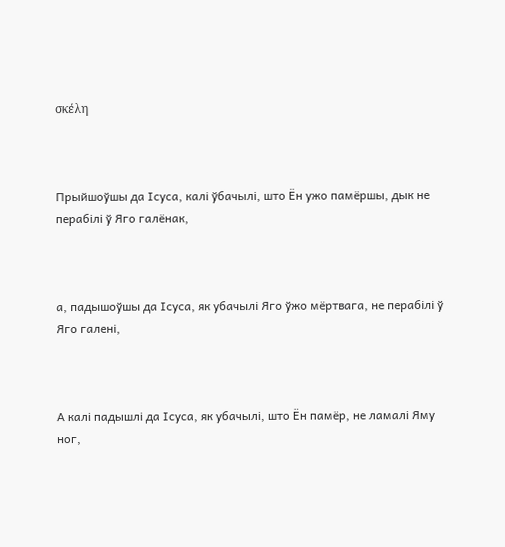σκέλη



Прыйшоўшы да Ісуса, калі ўбачылі, што Ён ужо памёршы, дык не перабілі ў Яго галёнак,



а, падышоўшы да Ісуса, як убачылі Яго ўжо мёртвага, не перабілі ў Яго галені,



А калі падышлі да Ісуса, як убачылі, што Ён памёр, не ламалі Яму ног,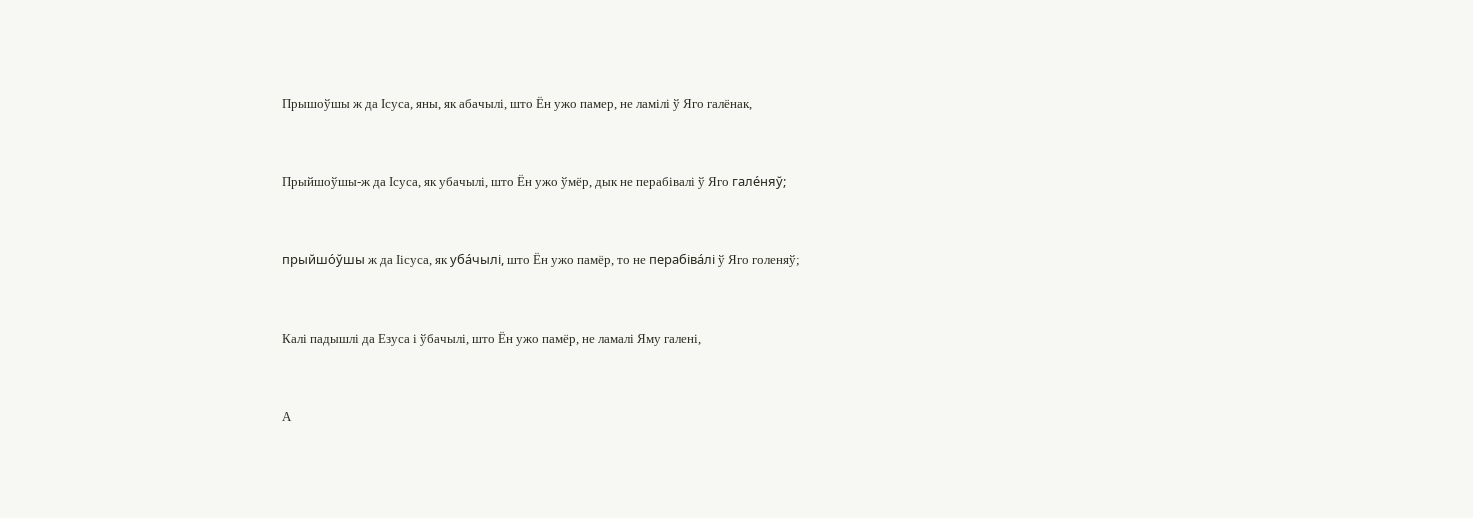Прышоўшы ж да Ісуса, яны, як абачылі, што Ён ужо памер, не ламілі ў Яго галёнак,



Прыйшоўшы-ж да Ісуса, як убачылі, што Ён ужо ўмёр, дык не перабівалі ў Яго гале́няў;



прыйшо́ўшы ж да Іісуса, як уба́чылі, што Ён ужо памёр, то не перабіва́лі ў Яго голеняў;



Калі падышлі да Езуса і ўбачылі, што Ён ужо памёр, не ламалі Яму галені,



А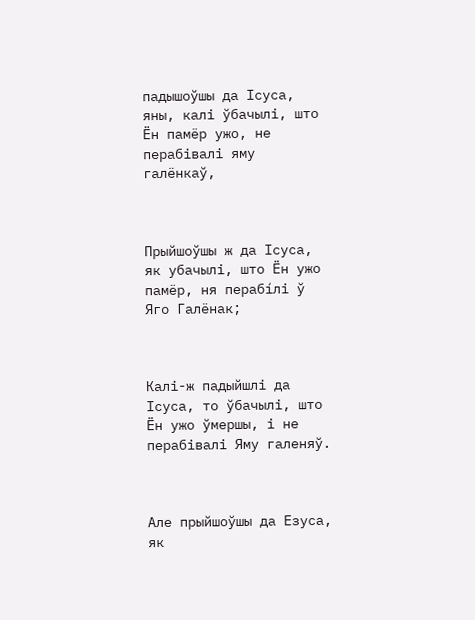падышоўшы да Ісуса, яны, калі ўбачылі, што Ён памёр ужо, не перабівалі яму галёнкаў,



Прыйшоўшы ж да Ісуса, як убачылі, што Ён ужо памёр, ня перабíлі ў Яго Галёнак;



Калі-ж падыйшлі да Ісуса, то ўбачылі, што Ён ужо ўмершы, і не перабівалі Яму галеняў.



Але прыйшоўшы да Езуса, як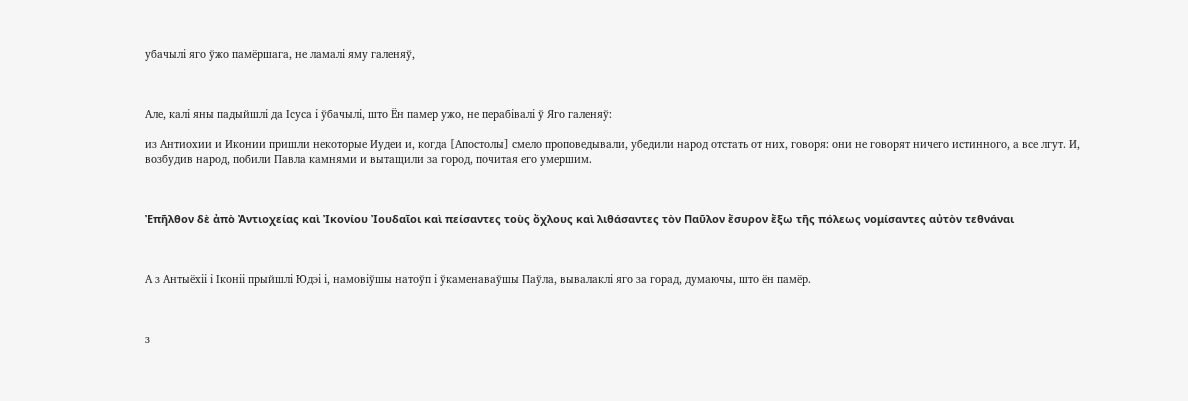убачылі яго ўжо памёршага, не ламалі яму галеняў,



Але, калі яны падыйшлі да Ісуса і ўбачылі, што Ён памер ужо, не перабівалі ў Яго галеняў:

из Антиохии и Иконии пришли некоторые Иудеи и, когда [Апостолы] смело проповедывали, убедили народ отстать от них, говоря: они не говорят ничего истинного, а все лгут. И, возбудив народ, побили Павла камнями и вытащили за город, почитая его умершим.



Ἐπῆλθον δὲ ἀπὸ Ἀντιοχείας καὶ Ἰκονίου Ἰουδαῖοι καὶ πείσαντες τοὺς ὄχλους καὶ λιθάσαντες τὸν Παῦλον ἔσυρον ἔξω τῆς πόλεως νομίσαντες αὐτὸν τεθνάναι



А з Антыёхіі і Іконіі прыйшлі Юдэі і, намовіўшы натоўп і ўкаменаваўшы Паўла, вывалаклі яго за горад, думаючы, што ён памёр.



з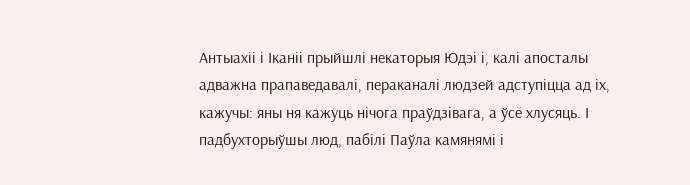Антыахіі і Іканіі прыйшлі некаторыя Юдэі і, калі апосталы адважна прапаведавалі, пераканалі людзей адступіцца ад іх, кажучы: яны ня кажуць нічога праўдзівага, а ўсё хлусяць. І падбухторыўшы люд, пабілі Паўла камянямі і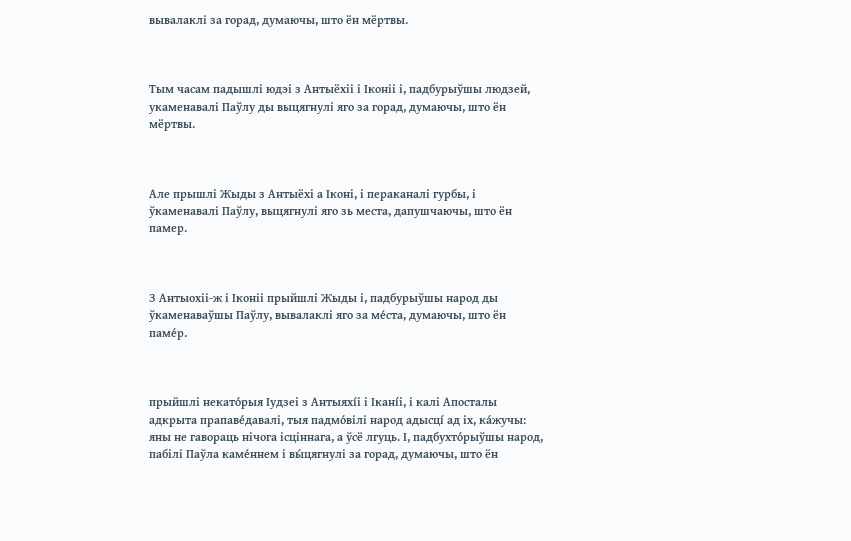вывалаклі за горад, думаючы, што ён мёртвы.



Тым часам падышлі юдэі з Антыёхіі і Іконіі і, падбурыўшы людзей, укаменавалі Паўлу ды выцягнулі яго за горад, думаючы, што ён мёртвы.



Але прышлі Жыды з Антыёхі а Іконі, і пераканалі гурбы, і ўкаменавалі Паўлу, выцягнулі яго зь места, дапушчаючы, што ён памер.



З Антыохіі-ж і Іконіі прыйшлі Жыды і, падбурыўшы народ ды ўкаменаваўшы Паўлу, вывалаклі яго за ме́ста, думаючы, што ён паме́р.



прыйшлі некато́рыя Іудзеі з Антыяхíі і Іканíі, і калі Апосталы адкрыта прапаве́давалі, тыя падмо́вілі народ адысцí ад іх, ка́жучы: яны не гавораць нічога ісціннага, а ўсё лгуць. І, падбухто́рыўшы народ, пабілі Паўла каме́ннем і вы́цягнулі за горад, думаючы, што ён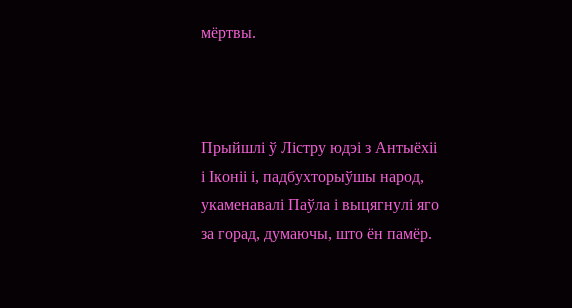мёртвы.



Прыйшлі ў Лістру юдэі з Антыёхіі і Іконіі і, падбухторыўшы народ, укаменавалі Паўла і выцягнулі яго за горад, думаючы, што ён памёр.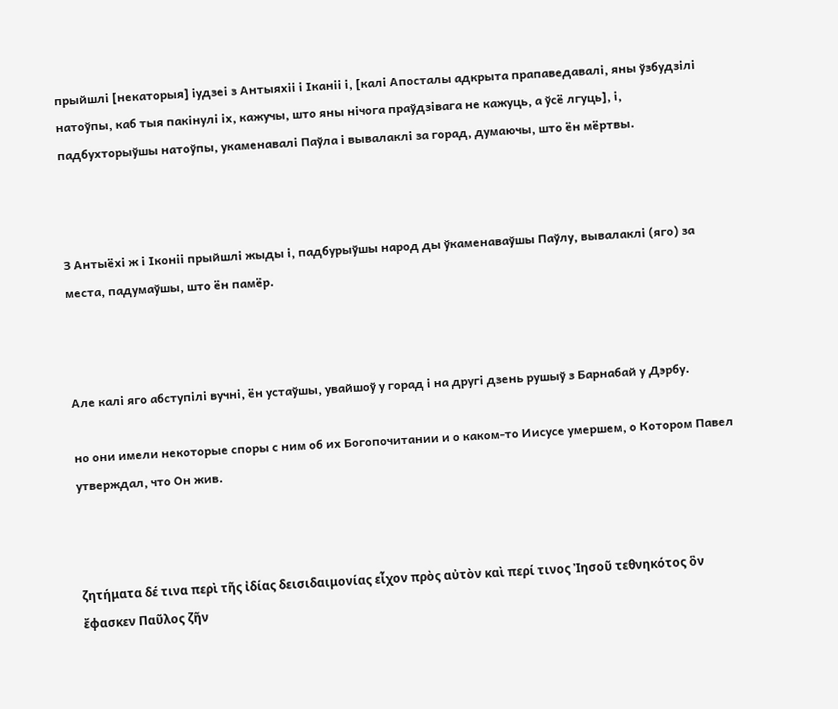прыйшлі [некаторыя] іудзеі з Антыяхіі і Іканіі і, [калі Апосталы адкрыта прапаведавалі, яны ўзбудзілі натоўпы, каб тыя пакінулі іх, кажучы, што яны нічога праўдзівага не кажуць, а ўсё лгуць], і, падбухторыўшы натоўпы, укаменавалі Паўла і вывалаклі за горад, думаючы, што ён мёртвы.



З Антыёхі ж і Іконіі прыйшлі жыды і, падбурыўшы народ ды ўкаменаваўшы Паўлу, вывалаклі (яго) за места, падумаўшы, што ён памёр.



Але калі яго абступілі вучні, ён устаўшы, увайшоў у горад і на другі дзень рушыў з Барнабай у Дэрбу.

но они имели некоторые споры с ним об их Богопочитании и о каком-то Иисусе умершем, о Котором Павел утверждал, что Он жив.



ζητήματα δέ τινα περὶ τῆς ἰδίας δεισιδαιμονίας εἶχον πρὸς αὐτὸν καὶ περί τινος Ἰησοῦ τεθνηκότος ὃν ἔφασκεν Παῦλος ζῆν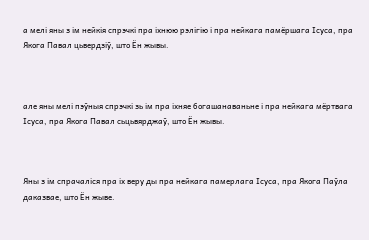а мелі яны з ім нейкія спрэчкі пра іхнюю рэлігію і пра нейкага памёршага Ісуса, пра Якога Павал цьвердзіў, што Ён жывы.



але яны мелі пэўныя спрэчкі зь ім пра іхняе богашанаваньне і пра нейкага мёртвага Ісуса, пра Якога Павал сьцьвярджаў, што Ён жывы.



Яны з ім спрачаліся пра іх веру ды пра нейкага памерлага Ісуса, пра Якога Паўла даказвае, што Ён жыве.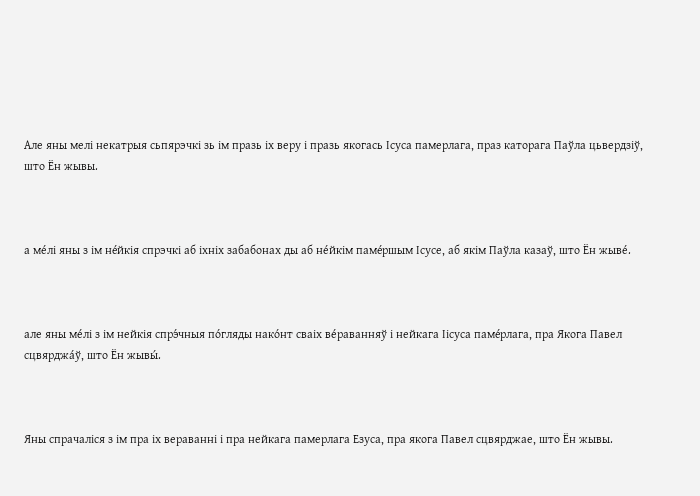Але яны мелі некатрыя сьпярэчкі зь ім празь іх веру і празь якогась Ісуса памерлага, праз каторага Паўла цьвердзіў, што Ён жывы.



а ме́лі яны з ім не́йкія спрэчкі аб іхніх забабонах ды аб не́йкім паме́ршым Ісусе, аб якім Паўла казаў, што Ён жыве́.



але яны ме́лі з ім нейкія спрэ́чныя по́гляды нако́нт сваіх ве́раванняў і нейкага Іісуса паме́рлага, пра Якога Павел сцвярджа́ў, што Ён жывы́.



Яны спрачаліся з ім пра іх вераванні і пра нейкага памерлага Езуса, пра якога Павел сцвярджае, што Ён жывы.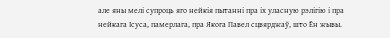але яны мелі супроць яго нейкія пытанні пра іх уласную рэлігію і пра нейкага Ісуса, памерлага, пра Якога Павел сцвярджаў, што Ён жывы.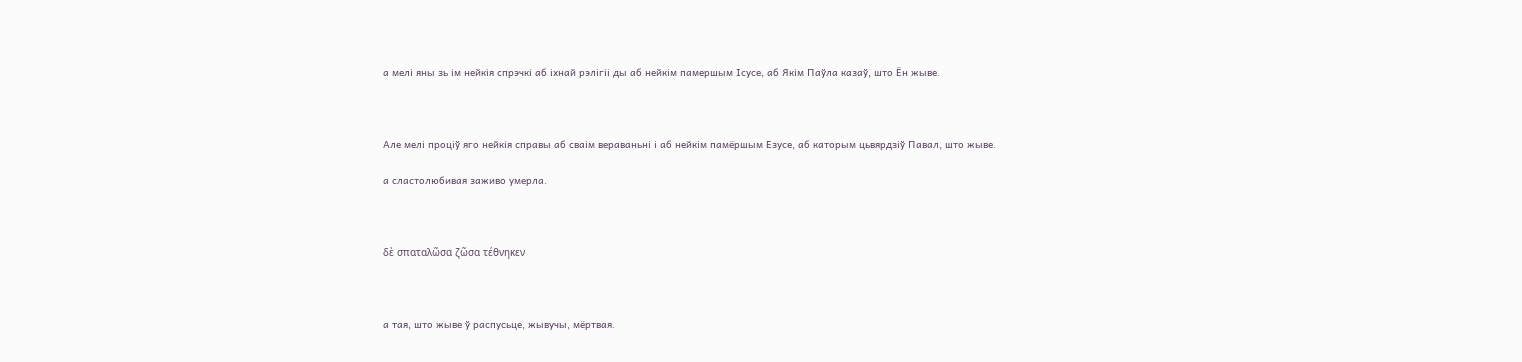а мелі яны зь ім нейкія спрэчкі аб іхнай рэлігіі ды аб нейкім памершым Ісусе, аб Якім Паўла казаў, што Ён жыве.



Але мелі проціў яго нейкія справы аб сваім вераваньні і аб нейкім памёршым Езусе, аб каторым цьвярдзіў Павал, што жыве.

а сластолюбивая заживо умерла.



δὲ σπαταλῶσα ζῶσα τέθνηκεν



а тая, што жыве ў распусьце, жывучы, мёртвая.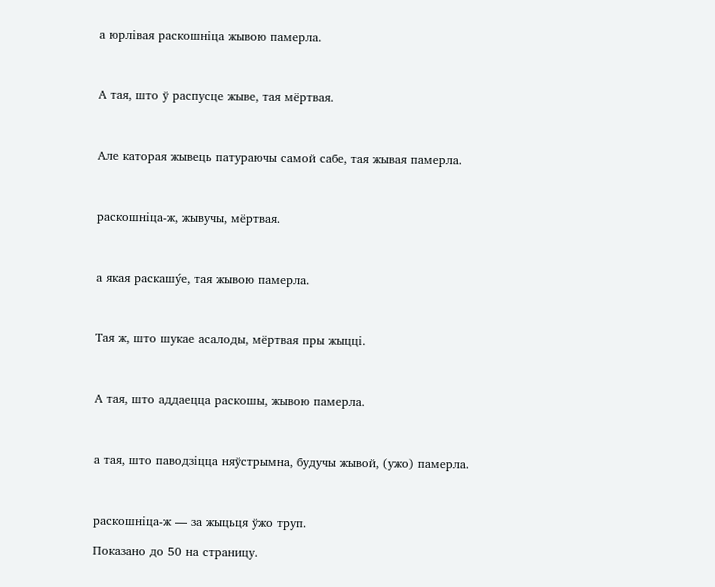а юрлівая раскошніца жывою памерла.



А тая, што ў распусце жыве, тая мёртвая.



Але каторая жывець патураючы самой сабе, тая жывая памерла.



раскошніца-ж, жывучы, мёртвая.



а якая раскашу́е, тая жывою памерла.



Тая ж, што шукае асалоды, мёртвая пры жыцці.



А тая, што аддаецца раскошы, жывою памерла.



а тая, што паводзіцца няўстрымна, будучы жывой, (ужо) памерла.



раскошніца-ж — за жыцьця ўжо труп.

Показано до 50 на страницу.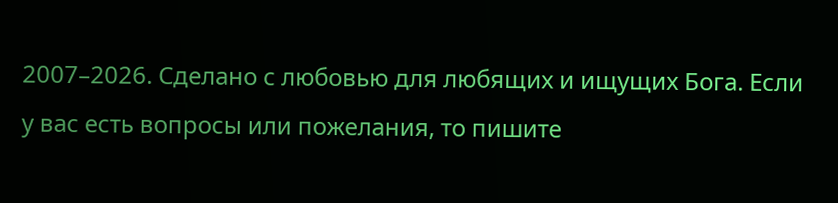2007–2026. Сделано с любовью для любящих и ищущих Бога. Если у вас есть вопросы или пожелания, то пишите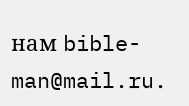нам bible-man@mail.ru.